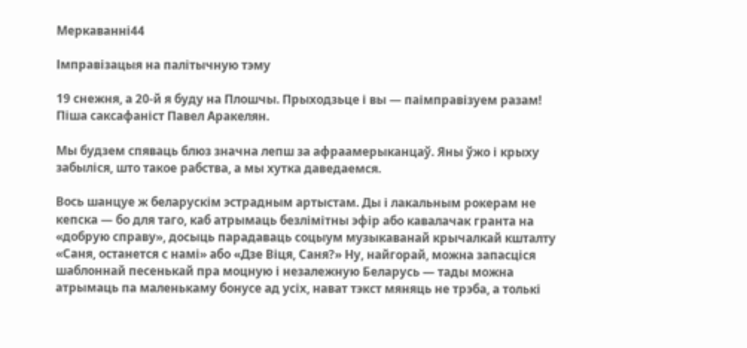Меркаванні44

Імправізацыя на палітычную тэму

19 снежня, а 20-й я буду на Плошчы. Прыходзьце і вы — паімправізуем разам! Піша саксафаніст Павел Аракелян.

Мы будзем спяваць блюз значна лепш за афраамерыканцаў. Яны ўжо і крыху забыліся, што такое рабства, а мы хутка даведаемся.

Вось шанцуе ж беларускім эстрадным артыстам. Ды і лакальным рокерам не кепска — бо для таго, каб атрымаць безлімітны эфір або кавалачак гранта на «добрую справу», досыць парадаваць соцыум музыкаванай крычалкай кшталту «Саня, останется с намі» або «Дзе Віця, Саня?» Ну, найгорай, можна запасціся шаблоннай песенькай пра моцную і незалежную Беларусь — тады можна атрымаць па маленькаму бонусе ад усіх, нават тэкст мяняць не трэба, а толькі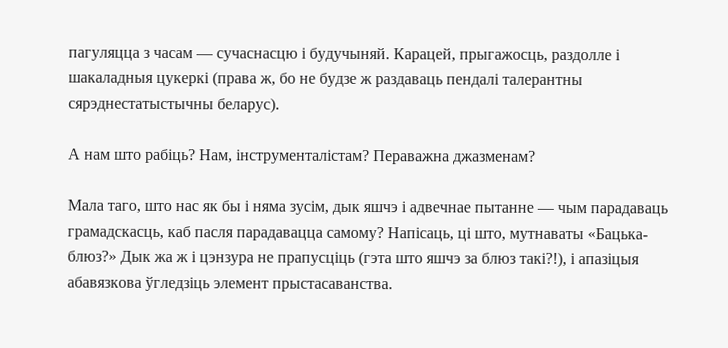пагуляцца з часам — сучаснасцю і будучыняй. Карацей, прыгажосць, раздолле і шакаладныя цукеркі (права ж, бо не будзе ж раздаваць пендалі талерантны сярэднестатыстычны беларус).

А нам што рабіць? Нам, інструменталістам? Пераважна джазменам?

Мала таго, што нас як бы і няма зусім, дык яшчэ і адвечнае пытанне — чым парадаваць грамадскасць, каб пасля парадавацца самому? Напісаць, ці што, мутнаваты «Бацька-блюз?» Дык жа ж і цэнзура не прапусціць (гэта што яшчэ за блюз такі?!), і апазіцыя абавязкова ўгледзіць элемент прыстасаванства.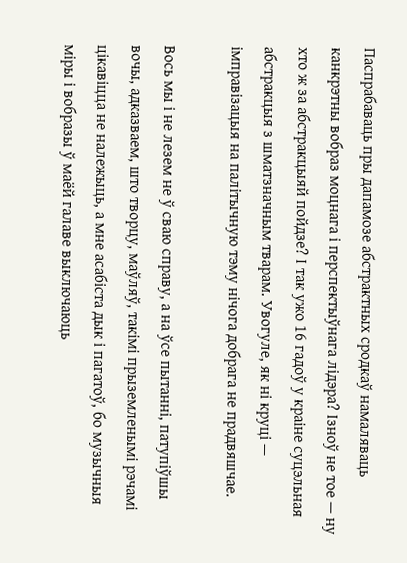Паспрабаваць пры дапамозе абстрактных сродкаў намаляваць канкрэтны вобраз моцнага і перспектыўнага лідэра? Ізноў не тое — ну хто ж за абстракцыяй пойдзе? І так ужо 16 гадоў у краіне суцэльная абстракцыя з шматзначным тварам. Увогуле, як ні круці — імправізацыя на палітычную тэму нічога добрага не прадвяшчае.

Вось мы і не лезем не ў сваю справу, а на ўсе пытанні, патупіўшы вочы, адказваем, што творцу, маўляў, такімі прыземленымі рэчамі цікавіцца не належыць, а мне асабіста дык і пагатоў, бо музычныя міры і вобразы ў маёй галаве выключаюць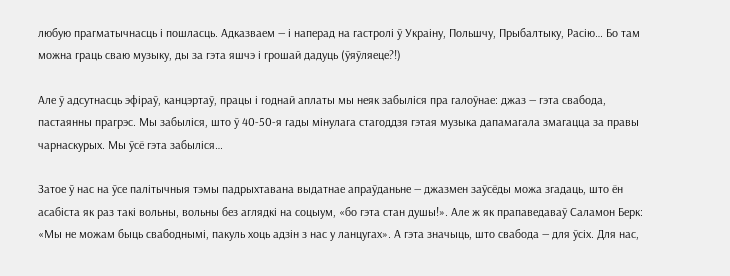любую прагматычнасць і пошласць. Адказваем — і наперад на гастролі ў Украіну, Польшчу, Прыбалтыку, Расію… Бо там можна граць сваю музыку, ды за гэта яшчэ і грошай дадуць (ўяўляеце?!)

Але ў адсутнасць эфіраў, канцэртаў, працы і годнай аплаты мы неяк забыліся пра галоўнае: джаз — гэта свабода, пастаянны прагрэс. Мы забыліся, што ў 40-50-я гады мінулага стагоддзя гэтая музыка дапамагала змагацца за правы чарнаскурых. Мы ўсё гэта забыліся…

Затое ў нас на ўсе палітычныя тэмы падрыхтавана выдатнае апраўданьне — джазмен заўсёды можа згадаць, што ён асабіста як раз такі вольны, вольны без аглядкі на соцыум, «бо гэта стан душы!». Але ж як прапаведаваў Саламон Берк: «Мы не можам быць свабоднымі, пакуль хоць адзін з нас у ланцугах». А гэта значыць, што свабода — для ўсіх. Для нас,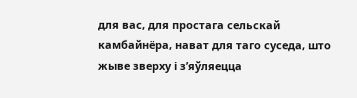для вас, для простага сельскай камбайнёра, нават для таго суседа, што жыве зверху і з’яўляецца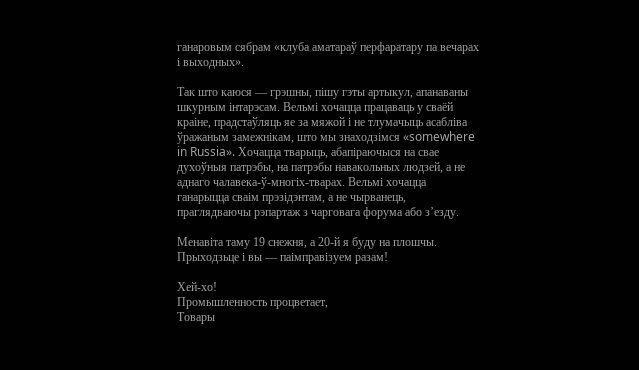ганаровым сябрам «клуба аматараў перфаратару па вечарах і выходных».

Так што каюся — грэшны, пішу гэты артыкул, апанаваны шкурным інтарэсам. Вельмі хочацца працаваць у сваёй краіне, прадстаўляць яе за мяжой і не тлумачыць асабліва ўражаным замежнікам, што мы знаходзімся «somewhere in Russia». Хочацца тварыць, абапіраючыся на свае духоўныя патрэбы, на патрэбы навакольных людзей, а не аднаго чалавека-ў-многіх-тварах. Вельмі хочацца ганарыцца сваім прэзідэнтам, а не чырванець, праглядваючы рэпартаж з чарговага форума або з’езду.

Менавіта таму 19 снежня, а 20-й я буду на плошчы. Прыходзьце і вы — паімправізуем разам!

Хей-хо!
Промышленность процветает,
Товары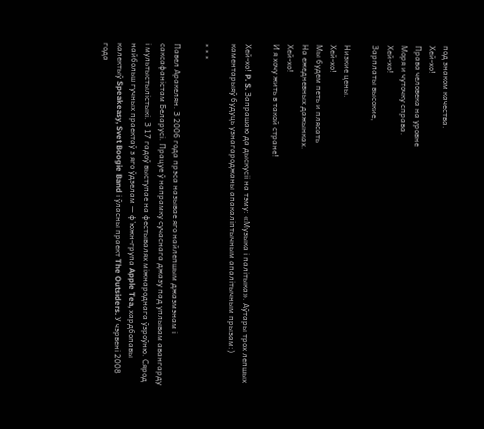под знаком качества.
Хей-хо!
Права человека на уровне
Моря и чуточку справа.
Хей-хо!
Зарплаты высокие,

Низкие цены.
Хей-хо!
Мы будем петь и плясать
На ежедневных дажынках.
Хей-хо!
И я хочу жить в такой стране!

Хей-хо! P. S. Запрашаю да дыскусіі на тэму: «Музыка і палітыка». Аўтары трох лепшых каментарыяў будуць узнагароджаны апакаліптычным апалітычным прызам:)

* * *

Павел Аракелян. З 2006 года прэса называе яго найлепшым джазмэнам і саксафаністам Беларусі. Працуе ў напрамку сучаснага джазу пад уплывам авангарду і мультыстылістыкі. З 17 гадоў выступае на фестывалях міжнароднага ўзроўню. Сярод найбольш гучных праектаў з яго ўдзелам — ф’южн-група Apple Tea, хардбопавы калектыў Speakeasy, Svet Boogie Band і ўласны праект The Outsiders. У чэрвені 2008 года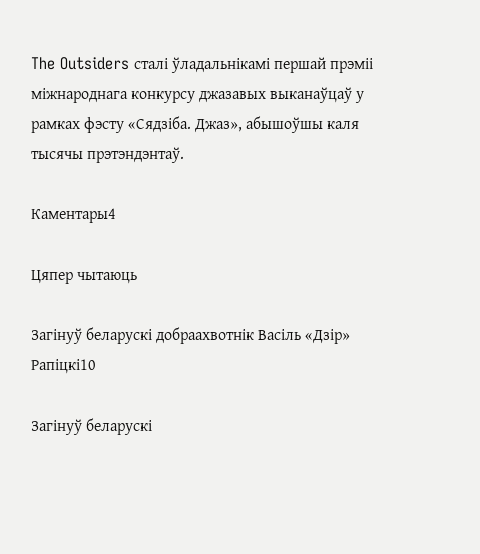The Outsiders сталі ўладальнікамі першай прэміі міжнароднага конкурсу джазавых выканаўцаў у рамках фэсту «Сядзіба. Джаз», абышоўшы каля тысячы прэтэндэнтаў.

Каментары4

Цяпер чытаюць

Загінуў беларускі добраахвотнік Васіль «Дзір» Рапіцкі10

Загінуў беларускі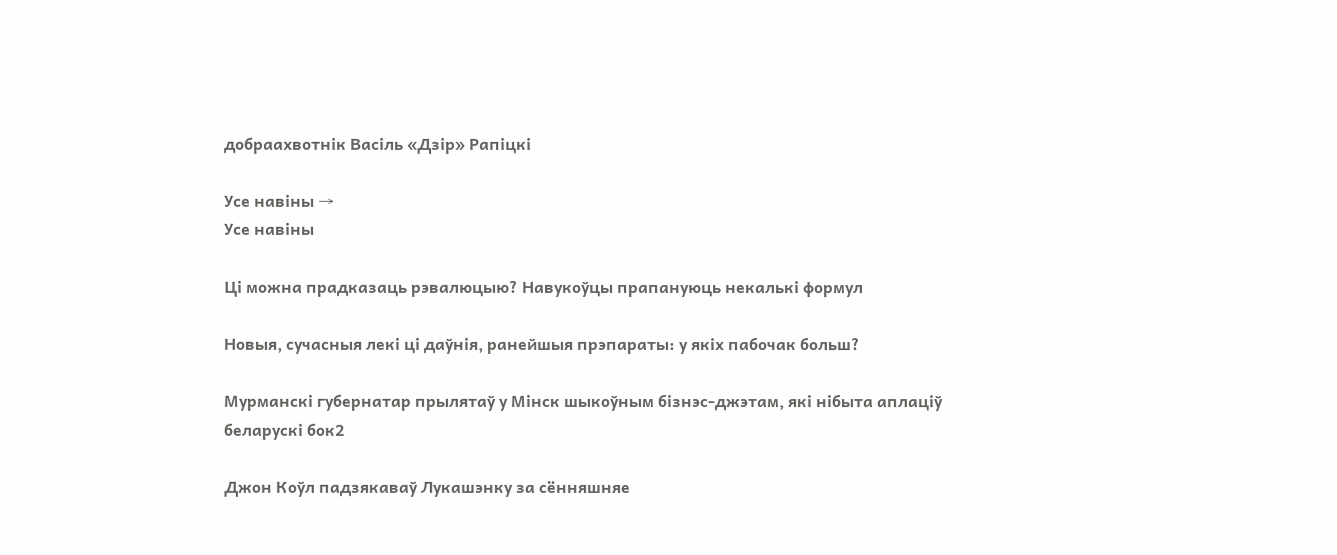добраахвотнік Васіль «Дзір» Рапіцкі

Усе навіны →
Усе навіны

Ці можна прадказаць рэвалюцыю? Навукоўцы прапануюць некалькі формул

Новыя, сучасныя лекі ці даўнія, ранейшыя прэпараты: у якіх пабочак больш?

Мурманскі губернатар прылятаў у Мінск шыкоўным бізнэс-джэтам, які нібыта аплаціў беларускі бок2

Джон Коўл падзякаваў Лукашэнку за сённяшняе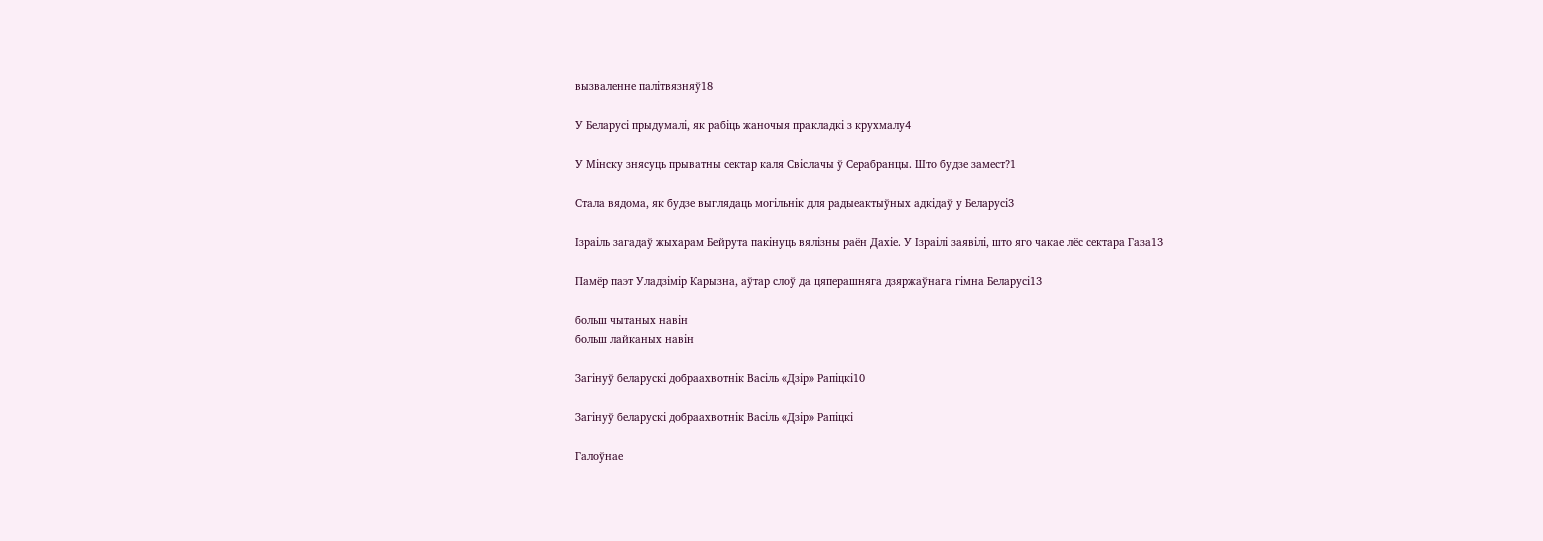вызваленне палітвязняў18

У Беларусі прыдумалі, як рабіць жаночыя пракладкі з крухмалу4

У Мінску знясуць прыватны сектар каля Свіслачы ў Серабранцы. Што будзе замест?1

Стала вядома, як будзе выглядаць могільнік для радыеактыўных адкідаў у Беларусі3

Ізраіль загадаў жыхарам Бейрута пакінуць вялізны раён Дахіе. У Ізраілі заявілі, што яго чакае лёс сектара Газа13

Памёр паэт Уладзімір Карызна, аўтар слоў да цяперашняга дзяржаўнага гімна Беларусі13

больш чытаных навін
больш лайканых навін

Загінуў беларускі добраахвотнік Васіль «Дзір» Рапіцкі10

Загінуў беларускі добраахвотнік Васіль «Дзір» Рапіцкі

Галоўнае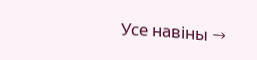Усе навіны →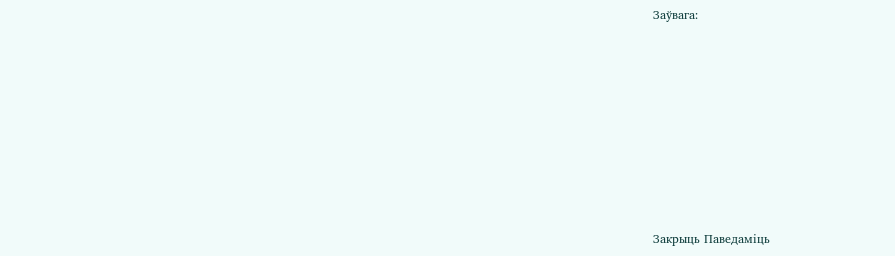Заўвага:









Закрыць Паведаміць